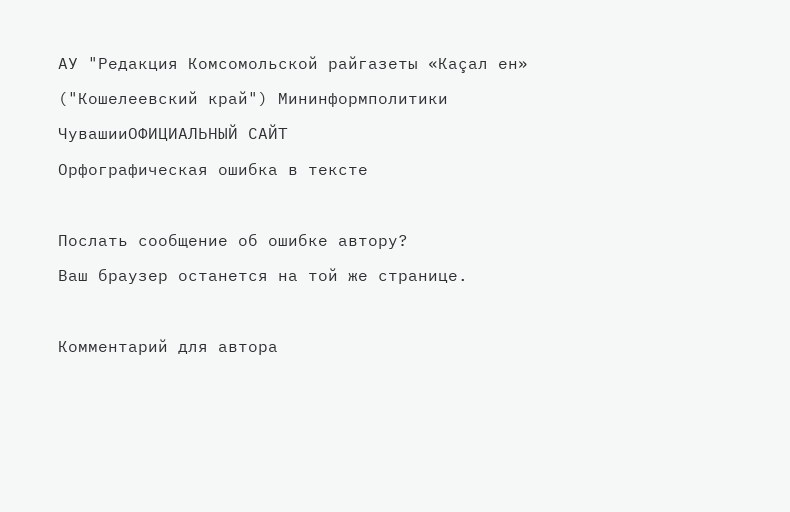АУ "Редакция Комсомольской райгазеты «Каçал ен» ("Кошелеевский край") Мининформполитики ЧувашииОФИЦИАЛЬНЫЙ САЙТ
Орфографическая ошибка в тексте

Послать сообщение об ошибке автору?
Ваш браузер останется на той же странице.

Комментарий для автора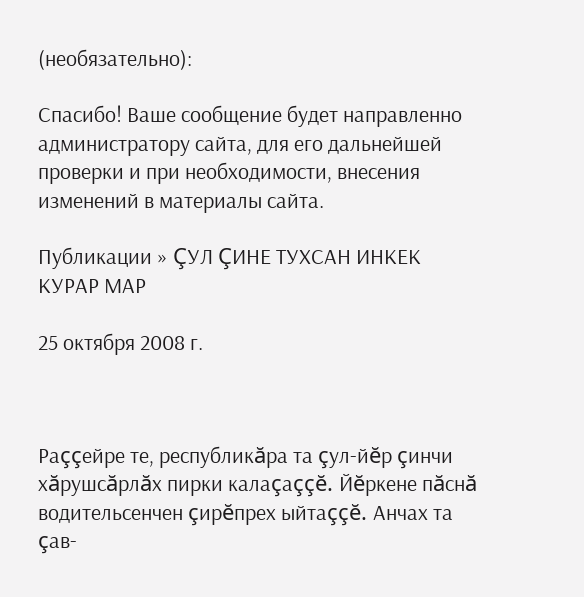(необязательно):

Спасибо! Ваше сообщение будет направленно администратору сайта, для его дальнейшей проверки и при необходимости, внесения изменений в материалы сайта.

Публикации » ÇУЛ ÇИНЕ ТУХСАН ИНКЕК КУРАР МАР

25 октября 2008 г.



Раççейре те, республикăра та çул-йĕр çинчи хăрушсăрлăх пирки калаçаççĕ. Йĕркене пăснă водительсенчен çирĕпрех ыйтаççĕ. Анчах та çав-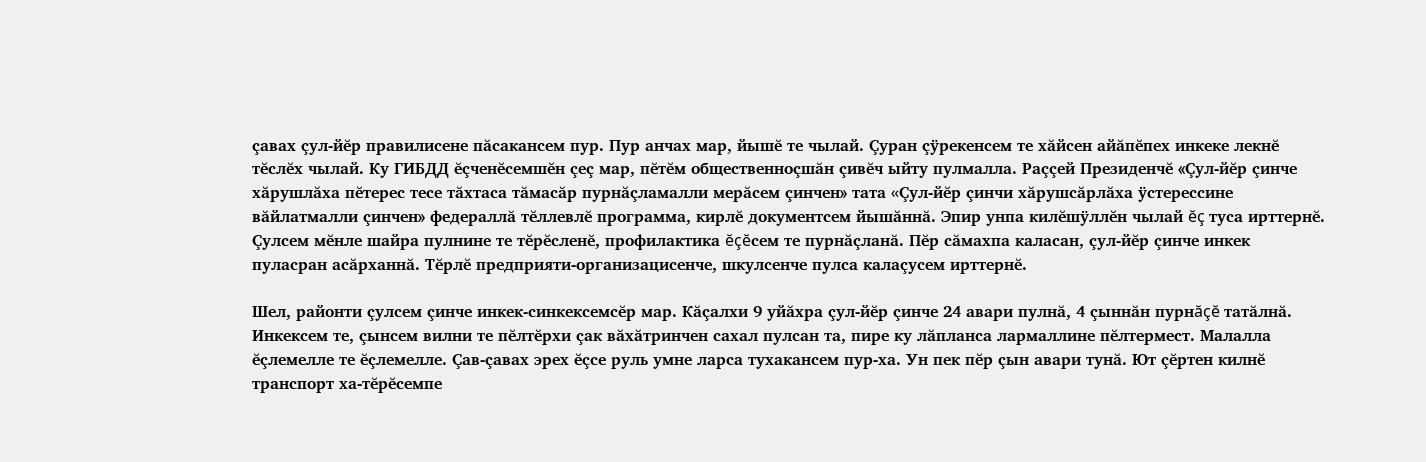çавах çул-йĕр правилисене пăсакансем пур. Пур анчах мар, йышĕ те чылай. Çуран çÿрекенсем те хăйсен айăпĕпех инкеке лекнĕ тĕслĕх чылай. Ку ГИБДД ĕçченĕсемшĕн çеç мар, пĕтĕм общественноçшăн çивĕч ыйту пулмалла. Раççей Президенчĕ «Çул-йĕр çинче хăрушлăха пĕтерес тесе тăхтаса тăмасăр пурнăçламалли мерăсем çинчен» тата «Çул-йĕр çинчи хăрушсăрлăха ÿстерессине вăйлатмалли çинчен» федераллă тĕллевлĕ программа, кирлĕ документсем йышăннă. Эпир унпа килĕшÿллĕн чылай ĕç туса ирттернĕ. Çулсем мĕнле шайра пулнине те тĕрĕсленĕ, профилактика ĕçĕсем те пурнăçланă. Пĕр сăмахпа каласан, çул-йĕр çинче инкек пуласран асăрханнă. Тĕрлĕ предприяти-организацисенче, шкулсенче пулса калаçусем ирттернĕ.

Шел, районти çулсем çинче инкек-синкексемсĕр мар. Кăçалхи 9 уйăхра çул-йĕр çинче 24 авари пулнă, 4 çыннăн пурнăçĕ татăлнă. Инкексем те, çынсем вилни те пĕлтĕрхи çак вăхăтринчен сахал пулсан та, пире ку лăпланса лармаллине пĕлтермест. Малалла ĕçлемелле те ĕçлемелле. Çав-çавах эрех ĕçсе руль умне ларса тухакансем пур-ха. Ун пек пĕр çын авари тунă. Ют çĕртен килнĕ транспорт ха-тĕрĕсемпе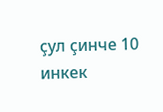çул çинче 10 инкек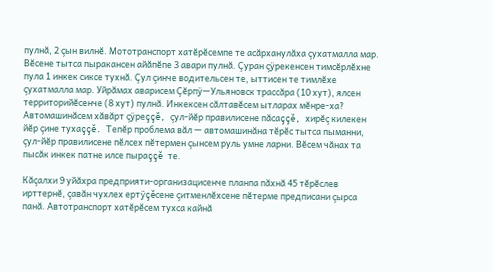пулнă, 2 çын вилнĕ. Мототранспорт хатĕрĕсемпе те асăрханулăха çухатмалла мар. Вĕсене тытса пыракансен айăпĕпе 3 авари пулнă. Çуран çÿрекенсен тимсĕрлĕхне пула 1 инкек сиксе тухнă. Çул çинче водительсен те, ыттисен те тимлĕхе çухатмалла мар. Уйрăмах аварисем Çĕрпÿ—Ульяновск трассăра (10 хут), ялсен территорийĕсенче (8 хут) пулнă. Инкексен сăлтавĕсем ытларах мĕнре-ха? Автомашинăсем хăвăрт çÿреççĕ, çул-йĕр правилисене пăсаççĕ, хирĕç килекен йĕр çине тухаççĕ. Тепĕр проблема вăл — автомашинăна тĕрĕс тытса пыманни, çул-йĕр правилисене пĕлсех пĕтермен çынсем руль умне ларни. Вĕсем чăнах та пысăк инкек патне илсе пыраççĕ те.

Кăçалхи 9 уйăхра предприяти-организацисенче планпа пăхнă 45 тĕрĕслев ирттернĕ, çавăн чухлех ертÿçĕсене çитменлĕхсене пĕтерме предписани çырса панă. Автотранспорт хатĕрĕсем тухса кайнă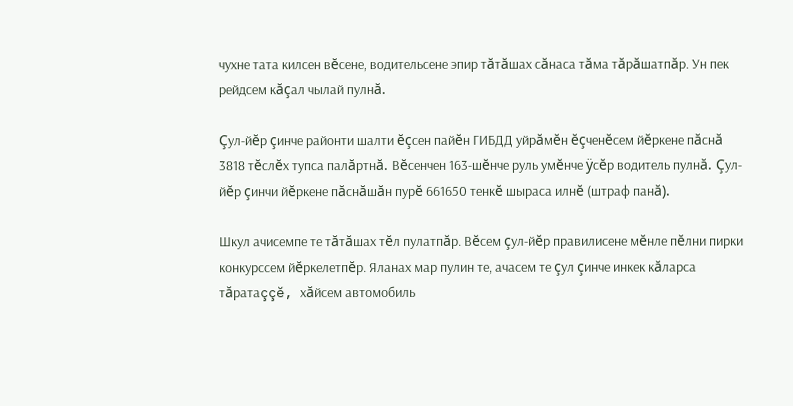чухне тата килсен вĕсене, водительсене эпир тăтăшах сăнаса тăма тăрăшатпăр. Ун пек рейдсем кăçал чылай пулнă.

Çул-йĕр çинче районти шалти ĕçсен пайĕн ГИБДД уйрăмĕн ĕçченĕсем йĕркене пăснă 3818 тĕслĕх тупса палăртнă. Вĕсенчен 163-шĕнче руль умĕнче ÿсĕр водитель пулнă. Çул-йĕр çинчи йĕркене пăснăшăн пурĕ 661650 тенкĕ шыраса илнĕ (штраф панă).

Шкул ачисемпе те тăтăшах тĕл пулатпăр. Вĕсем çул-йĕр правилисене мĕнле пĕлни пирки конкурссем йĕркелетпĕр. Яланах мар пулин те, ачасем те çул çинче инкек кăларса тăратаççĕ, хăйсем автомобиль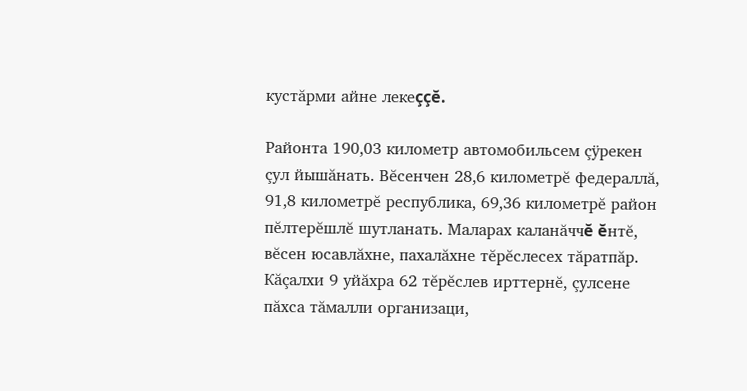кустăрми айне лекеççĕ.

Районта 190,03 километр автомобильсем çÿрекен çул йышăнать. Вĕсенчен 28,6 километрĕ федераллă, 91,8 километрĕ республика, 69,36 километрĕ район пĕлтерĕшлĕ шутланать. Маларах каланăччĕ ĕнтĕ, вĕсен юсавлăхне, пахалăхне тĕрĕслесех тăратпăр. Кăçалхи 9 уйăхра 62 тĕрĕслев ирттернĕ, çулсене пăхса тăмалли организаци,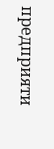предприяти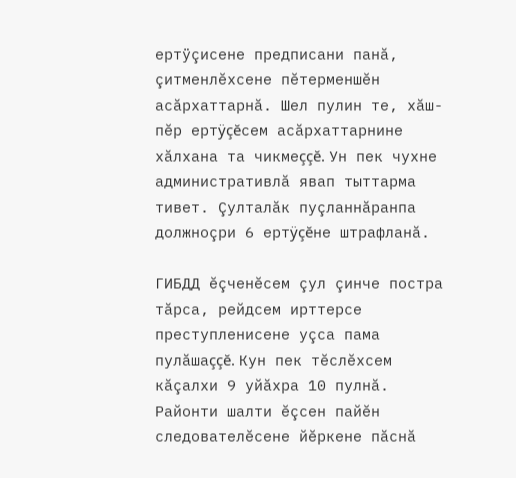ертÿçисене предписани панă, çитменлĕхсене пĕтерменшĕн асăрхаттарнă. Шел пулин те, хăш-пĕр ертÿçĕсем асăрхаттарнине хăлхана та чикмеççĕ. Ун пек чухне административлă явап тыттарма тивет. Çулталăк пуçланнăранпа должноçри 6 ертÿçĕне штрафланă.

ГИБДД ĕçченĕсем çул çинче постра тăрса, рейдсем ирттерсе преступленисене уçса пама пулăшаççĕ. Кун пек тĕслĕхсем кăçалхи 9 уйăхра 10 пулнă. Районти шалти ĕçсен пайĕн следователĕсене йĕркене пăснă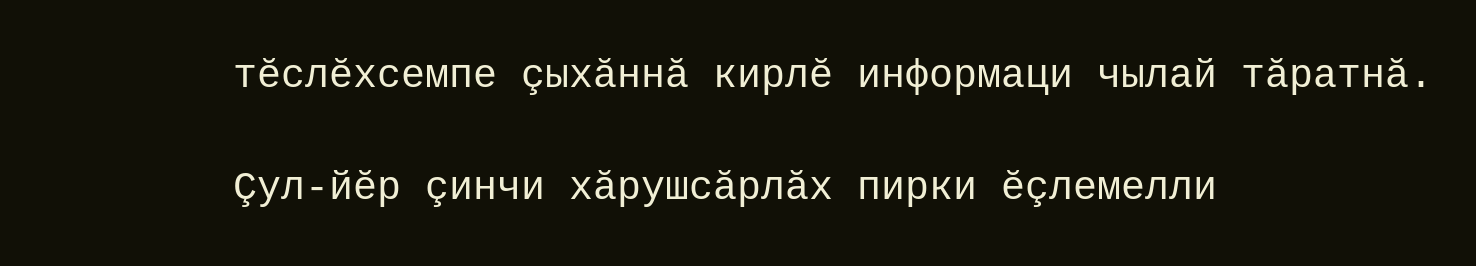тĕслĕхсемпе çыхăннă кирлĕ информаци чылай тăратнă.

Çул-йĕр çинчи хăрушсăрлăх пирки ĕçлемелли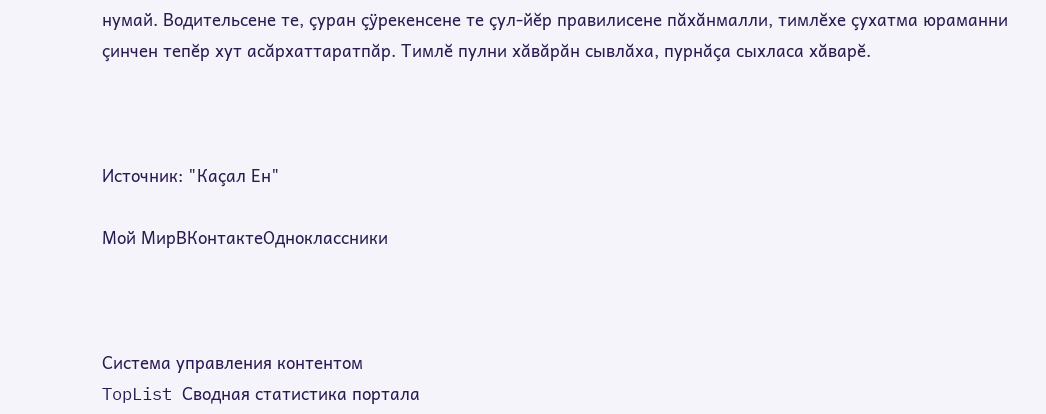нумай. Водительсене те, çуран çÿрекенсене те çул-йĕр правилисене пăхăнмалли, тимлĕхе çухатма юраманни çинчен тепĕр хут асăрхаттаратпăр. Тимлĕ пулни хăвăрăн сывлăха, пурнăçа сыхласа хăварĕ.



Источник: "Каçал Ен"

Мой МирВКонтактеОдноклассники



Система управления контентом
TopList Сводная статистика портала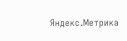Яндекс.Метрика